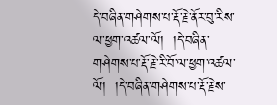དེ་བཞིན་གཤེགས་པ་རྡོ་རྗེ་ནོར་བུ་རིས་ལ་ཕྱག་འཚལ་ལོ།  །དེ་བཞིན་གཤེགས་པ་རྡོ་རྗེ་རི་བོ་ལ་ཕྱག་འཚལ་ལོ།  །དེ་བཞིན་གཤེགས་པ་རྡོ་རྗེས་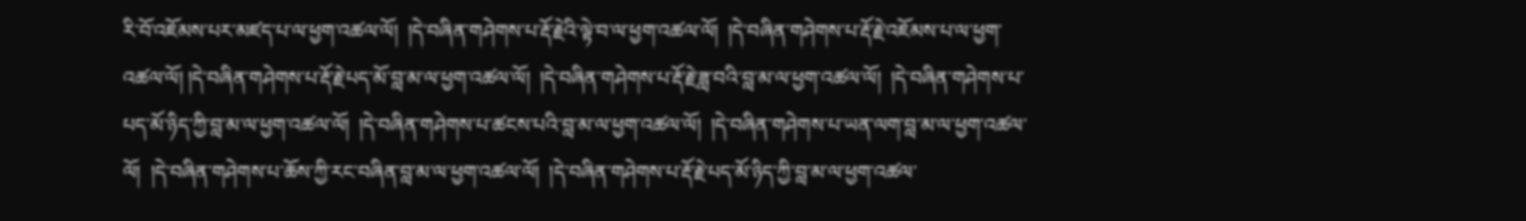རི་བོ་འཇོམས་པར་མཛད་པ་ལ་ཕྱག་འཚལ་ལོ།  །དེ་བཞིན་གཤེགས་པ་རྡོ་རྗེའི་ལྟེ་བ་ལ་ཕྱག་འཚལ་ལོ།  །དེ་བཞིན་གཤེགས་པ་རྡོ་རྗེ་འཇོམས་པ་ལ་ཕྱག་འཚལ་ལོ། །དེ་བཞིན་གཤེགས་པ་རྡོ་རྗེ་པད་མོ་བླ་མ་ལ་ཕྱག་འཚལ་ལོ།  །དེ་བཞིན་གཤེགས་པ་རྡོ་རྗེ་ཟླ་བའི་བླ་མ་ལ་ཕྱག་འཚལ་ལོ།  །དེ་བཞིན་གཤེགས་པ་པད་མོ་ཉིད་ཀྱི་བླ་མ་ལ་ཕྱག་འཚལ་ལོ།  །དེ་བཞིན་གཤེགས་པ་ཚངས་པའི་བླ་མ་ལ་ཕྱག་འཚལ་ལོ།  །དེ་བཞིན་གཤེགས་པ་ཡན་ལག་བླ་མ་ལ་ཕྱག་འཚལ་ལོ།  །དེ་བཞིན་གཤེགས་པ་ཆོས་ཀྱི་རང་བཞིན་བླ་མ་ལ་ཕྱག་འཚལ་ལོ།  །དེ་བཞིན་གཤེགས་པ་རྡོ་རྗེ་པད་མོ་ཉིད་ཀྱི་བླ་མ་ལ་ཕྱག་འཚལ་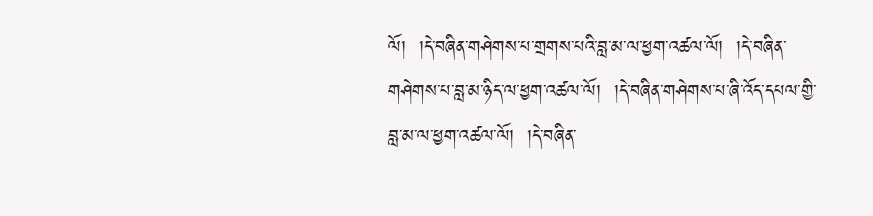ལོ།  །དེ་བཞིན་གཤེགས་པ་གྲགས་པའི་བླ་མ་ལ་ཕྱག་འཚལ་ལོ།  །དེ་བཞིན་གཤེགས་པ་བླ་མ་ཉིད་ལ་ཕྱག་འཚལ་ལོ།  །དེ་བཞིན་གཤེགས་པ་ཞི་འོད་དཔལ་གྱི་བླ་མ་ལ་ཕྱག་འཚལ་ལོ།  །དེ་བཞིན་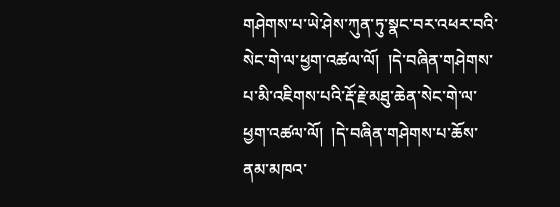གཤེགས་པ་ཡེ་ཤེས་ཀུན་ཏུ་སྣང་བར་འཕར་བའི་སེང་གེ་ལ་ཕྱག་འཚལ་ལོ།  །དེ་བཞིན་གཤེགས་པ་མི་འཇིགས་པའི་རྡོ་རྗེ་མཐུ་ཆེན་སེང་གེ་ལ་ཕྱག་འཚལ་ལོ།  །དེ་བཞིན་གཤེགས་པ་ཆོས་ནམ་མཁའ་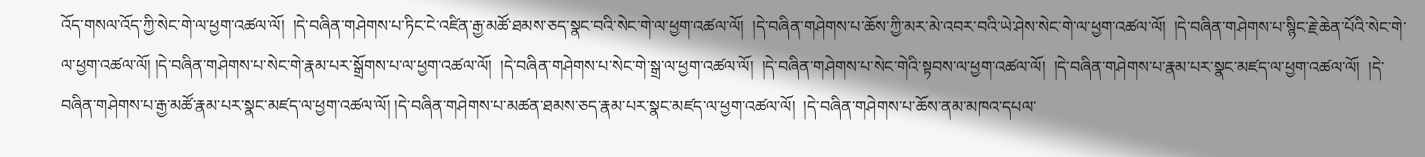འོད་གསལ་འོད་ཀྱི་སེང་གེ་ལ་ཕྱག་འཚལ་ལོ།  །དེ་བཞིན་གཤེགས་པ་ཏིང་ངེ་འཛིན་རྒྱ་མཚོ་ཐམས་ཅད་སྣང་བའི་སེང་གེ་ལ་ཕྱག་འཚལ་ལོ།  །དེ་བཞིན་གཤེགས་པ་ཆོས་ཀྱི་མར་མེ་འབར་བའི་ཡེ་ཤེས་སེང་གེ་ལ་ཕྱག་འཚལ་ལོ།  །དེ་བཞིན་གཤེགས་པ་སྙིང་རྗེ་ཆེན་པོའི་སེང་གེ་ལ་ཕྱག་འཚལ་ལོ། །དེ་བཞིན་གཤེགས་པ་སེང་གེ་རྣམ་པར་སྒྲོགས་པ་ལ་ཕྱག་འཚལ་ལོ།  །དེ་བཞིན་གཤེགས་པ་སེང་གེ་སྒྲ་ལ་ཕྱག་འཚལ་ལོ།  །དེ་བཞིན་གཤེགས་པ་སེང་གེའི་སྟབས་ལ་ཕྱག་འཚལ་ལོ།  །དེ་བཞིན་གཤེགས་པ་རྣམ་པར་སྣང་མཛད་ལ་ཕྱག་འཚལ་ལོ།  །དེ་བཞིན་གཤེགས་པ་རྒྱ་མཚོ་རྣམ་པར་སྣང་མཛད་ལ་ཕྱག་འཚལ་ལོ། །དེ་བཞིན་གཤེགས་པ་མཚན་ཐམས་ཅད་རྣམ་པར་སྣང་མཛད་ལ་ཕྱག་འཚལ་ལོ།  །དེ་བཞིན་གཤེགས་པ་ཆོས་ནམ་མཁའ་དཔལ་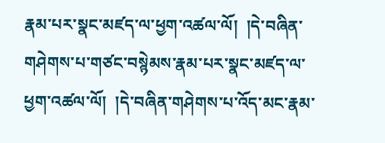རྣམ་པར་སྣང་མཛད་ལ་ཕྱག་འཚལ་ལོ།  །དེ་བཞིན་གཤེགས་པ་གཙང་བསྙེམས་རྣམ་པར་སྣང་མཛད་ལ་ཕྱག་འཚལ་ལོ།  །དེ་བཞིན་གཤེགས་པ་འོད་མང་རྣམ་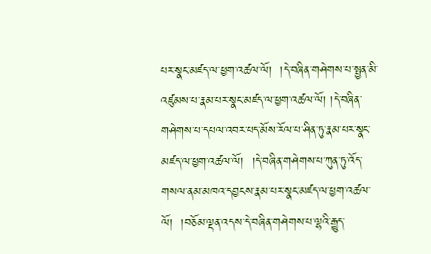པར་སྣང་མཛད་ལ་ཕྱག་འཚལ་ལོ།  །དེ་བཞིན་གཤེགས་པ་སྤྱན་མི་འཛུམས་པ་རྣམ་པར་སྣང་མཛད་ལ་ཕྱག་འཚལ་ལོ། །དེ་བཞིན་གཤེགས་པ་དཔལ་འབར་པད་མོས་རོལ་པ་ཤིན་ཏུ་རྣམ་པར་སྣང་མཛད་ལ་ཕྱག་འཚལ་ལོ།  །དེ་བཞིན་གཤེགས་པ་ཀུན་ཏུ་འོད་གསལ་ནམ་མཁའ་དབྱངས་རྣམ་པར་སྣང་མཛད་ལ་ཕྱག་འཚལ་ལོ།  །བཅོམ་ལྡན་འདས་དེ་བཞིན་གཤེགས་པ་ལྷའི་རྒྱུད་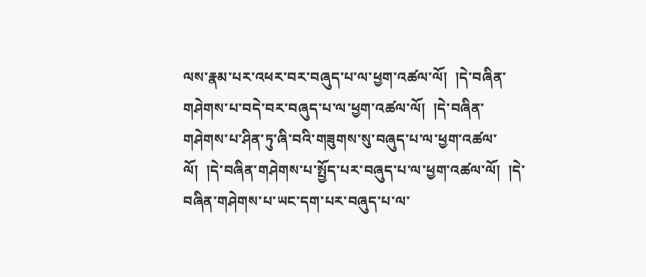ལས་རྣམ་པར་འཕར་བར་བཞུད་པ་ལ་ཕྱག་འཚལ་ལོ།  །དེ་བཞིན་གཤེགས་པ་བདེ་བར་བཞུད་པ་ལ་ཕྱག་འཚལ་ལོ།  །དེ་བཞིན་གཤེགས་པ་ཤིན་ཏུ་ཞི་བའི་གཟུགས་སུ་བཞུད་པ་ལ་ཕྱག་འཚལ་ལོ།  །དེ་བཞིན་གཤེགས་པ་སྤྱོད་པར་བཞུད་པ་ལ་ཕྱག་འཚལ་ལོ།  །དེ་བཞིན་གཤེགས་པ་ཡང་དག་པར་བཞུད་པ་ལ་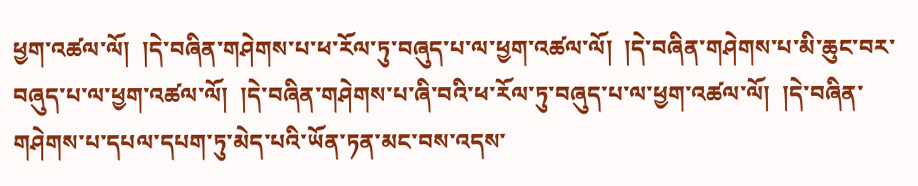ཕྱག་འཚལ་ལོ།  །དེ་བཞིན་གཤེགས་པ་ཕ་རོལ་ཏུ་བཞུད་པ་ལ་ཕྱག་འཚལ་ལོ།  །དེ་བཞིན་གཤེགས་པ་མི་ཆུང་བར་བཞུད་པ་ལ་ཕྱག་འཚལ་ལོ།  །དེ་བཞིན་གཤེགས་པ་ཞི་བའི་ཕ་རོལ་ཏུ་བཞུད་པ་ལ་ཕྱག་འཚལ་ལོ།  །དེ་བཞིན་གཤེགས་པ་དཔལ་དཔག་ཏུ་མེད་པའི་ཡོན་ཏན་མང་བས་འདས་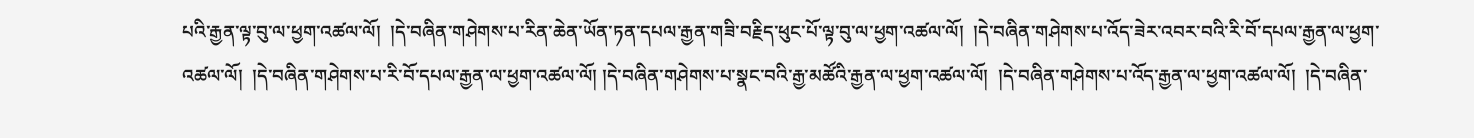པའི་རྒྱན་ལྟ་བུ་ལ་ཕྱག་འཚལ་ལོ།  །དེ་བཞིན་གཤེགས་པ་རིན་ཆེན་ཡོན་ཏན་དཔལ་རྒྱན་གཟི་བརྗིད་ཕུང་པོ་ལྟ་བུ་ལ་ཕྱག་འཚལ་ལོ།  །དེ་བཞིན་གཤེགས་པ་འོད་ཟེར་འབར་བའི་རི་བོ་དཔལ་རྒྱན་ལ་ཕྱག་འཚལ་ལོ།  །དེ་བཞིན་གཤེགས་པ་རི་བོ་དཔལ་རྒྱན་ལ་ཕྱག་འཚལ་ལོ། །དེ་བཞིན་གཤེགས་པ་སྣང་བའི་རྒྱ་མཚོའི་རྒྱན་ལ་ཕྱག་འཚལ་ལོ།  །དེ་བཞིན་གཤེགས་པ་འོད་རྒྱན་ལ་ཕྱག་འཚལ་ལོ།  །དེ་བཞིན་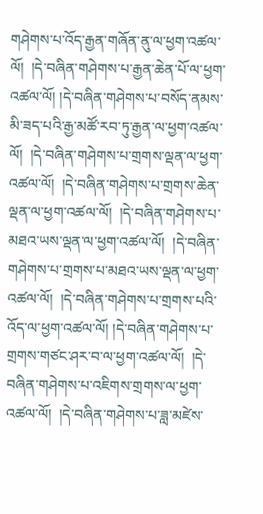གཤེགས་པ་འོད་རྒྱན་གཞོན་ནུ་ལ་ཕྱག་འཚལ་ལོ།  །དེ་བཞིན་གཤེགས་པ་རྒྱན་ཆེན་པོ་ལ་ཕྱག་འཚལ་ལོ། །དེ་བཞིན་གཤེགས་པ་བསོད་ནམས་མི་ཟད་པའི་རྒྱ་མཚོ་རབ་ཏུ་རྒྱན་ལ་ཕྱག་འཚལ་ལོ།  །དེ་བཞིན་གཤེགས་པ་གྲགས་ལྡན་ལ་ཕྱག་འཚལ་ལོ།  །དེ་བཞིན་གཤེགས་པ་གྲགས་ཆེན་ལྡན་ལ་ཕྱག་འཚལ་ལོ།  །དེ་བཞིན་གཤེགས་པ་མཐའ་ཡས་ལྡན་ལ་ཕྱག་འཚལ་ལོ།  །དེ་བཞིན་གཤེགས་པ་གྲགས་པ་མཐའ་ཡས་ལྡན་ལ་ཕྱག་འཚལ་ལོ།  །དེ་བཞིན་གཤེགས་པ་གྲགས་པའི་འོད་ལ་ཕྱག་འཚལ་ལོ། །དེ་བཞིན་གཤེགས་པ་གྲགས་གཙང་ཤར་བ་ལ་ཕྱག་འཚལ་ལོ།  །དེ་བཞིན་གཤེགས་པ་འཇིགས་གྲགས་ལ་ཕྱག་འཚལ་ལོ།  །དེ་བཞིན་གཤེགས་པ་ཟླ་མཛེས་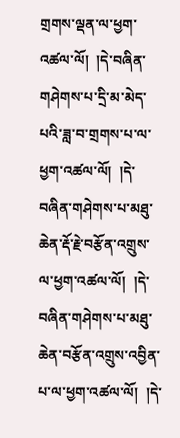གྲགས་ལྡན་ལ་ཕྱག་འཚལ་ལོ།  །དེ་བཞིན་གཤེགས་པ་དྲི་མ་མེད་པའི་ཟླ་བ་གྲགས་པ་ལ་ཕྱག་འཚལ་ལོ།  །དེ་བཞིན་གཤེགས་པ་མཐུ་ཆེན་རྡོ་རྗེ་བརྩོན་འགྲུས་ལ་ཕྱག་འཚལ་ལོ།  །དེ་བཞིན་གཤེགས་པ་མཐུ་ཆེན་བརྩོན་འགྲུས་འབྱིན་པ་ལ་ཕྱག་འཚལ་ལོ།  །དེ་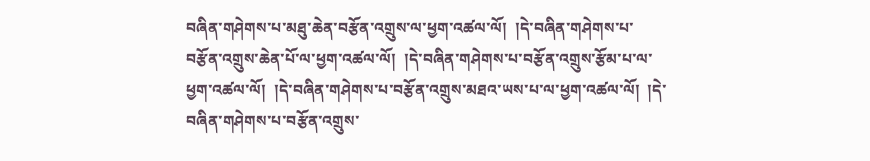བཞིན་གཤེགས་པ་མཐུ་ཆེན་བརྩོན་འགྲུས་ལ་ཕྱག་འཚལ་ལོ།  །དེ་བཞིན་གཤེགས་པ་བརྩོན་འགྲུས་ཆེན་པོ་ལ་ཕྱག་འཚལ་ལོ།  །དེ་བཞིན་གཤེགས་པ་བརྩོན་འགྲུས་རྩོམ་པ་ལ་ཕྱག་འཚལ་ལོ།  །དེ་བཞིན་གཤེགས་པ་བརྩོན་འགྲུས་མཐའ་ཡས་པ་ལ་ཕྱག་འཚལ་ལོ།  །དེ་བཞིན་གཤེགས་པ་བརྩོན་འགྲུས་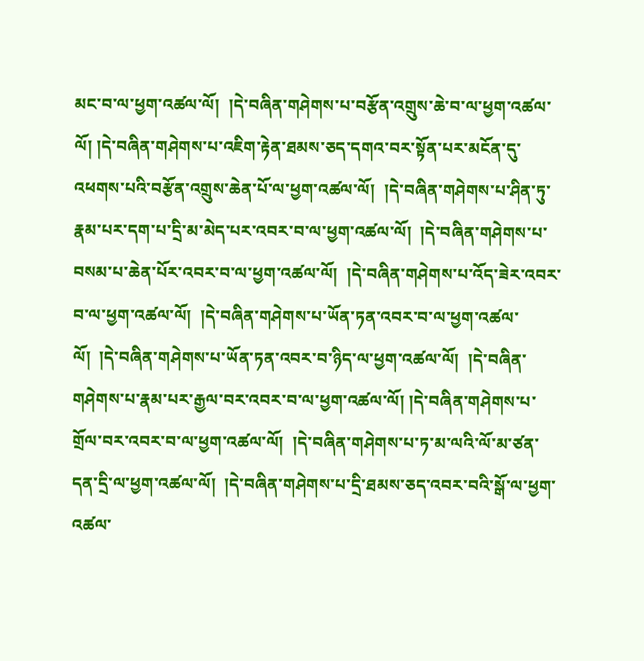མང་བ་ལ་ཕྱག་འཚལ་ལོ།  །དེ་བཞིན་གཤེགས་པ་བརྩོན་འགྲུས་ཆེ་བ་ལ་ཕྱག་འཚལ་ལོ། །དེ་བཞིན་གཤེགས་པ་འཇིག་རྟེན་ཐམས་ཅད་དགའ་བར་སྟོན་པར་མངོན་དུ་འཕགས་པའི་བརྩོན་འགྲུས་ཆེན་པོ་ལ་ཕྱག་འཚལ་ལོ།  །དེ་བཞིན་གཤེགས་པ་ཤིན་ཏུ་རྣམ་པར་དག་པ་དྲི་མ་མེད་པར་འབར་བ་ལ་ཕྱག་འཚལ་ལོ།  །དེ་བཞིན་གཤེགས་པ་བསམ་པ་ཆེན་པོར་འབར་བ་ལ་ཕྱག་འཚལ་ལོ།  །དེ་བཞིན་གཤེགས་པ་འོད་ཟེར་འབར་བ་ལ་ཕྱག་འཚལ་ལོ།  །དེ་བཞིན་གཤེགས་པ་ཡོན་ཏན་འབར་བ་ལ་ཕྱག་འཚལ་ལོ།  །དེ་བཞིན་གཤེགས་པ་ཡོན་ཏན་འབར་བ་ཉིད་ལ་ཕྱག་འཚལ་ལོ།  །དེ་བཞིན་གཤེགས་པ་རྣམ་པར་རྒྱལ་བར་འབར་བ་ལ་ཕྱག་འཚལ་ལོ། །དེ་བཞིན་གཤེགས་པ་གྲོལ་བར་འབར་བ་ལ་ཕྱག་འཚལ་ལོ།  །དེ་བཞིན་གཤེགས་པ་ཏ་མ་ལའི་ལོ་མ་ཙན་དན་དྲི་ལ་ཕྱག་འཚལ་ལོ།  །དེ་བཞིན་གཤེགས་པ་དྲི་ཐམས་ཅད་འབར་བའི་སྒོ་ལ་ཕྱག་འཚལ་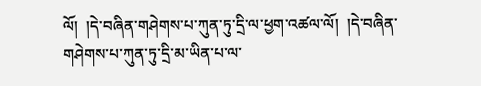ལོ།  །དེ་བཞིན་གཤེགས་པ་ཀུན་ཏུ་དྲི་ལ་ཕྱག་འཚལ་ལོ།  །དེ་བཞིན་གཤེགས་པ་ཀུན་ཏུ་དྲི་མ་ཡིན་པ་ལ་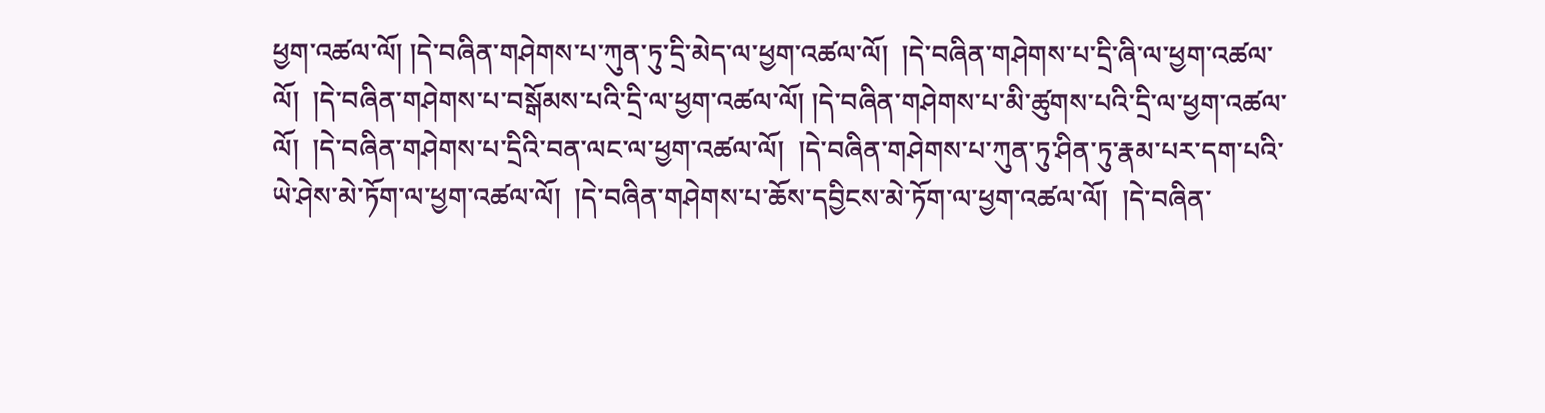ཕྱག་འཚལ་ལོ། །དེ་བཞིན་གཤེགས་པ་ཀུན་ཏུ་དྲི་མེད་ལ་ཕྱག་འཚལ་ལོ།  །དེ་བཞིན་གཤེགས་པ་དྲི་ཞི་ལ་ཕྱག་འཚལ་ལོ།  །དེ་བཞིན་གཤེགས་པ་བསྒོམས་པའི་དྲི་ལ་ཕྱག་འཚལ་ལོ། །དེ་བཞིན་གཤེགས་པ་མི་ཚུགས་པའི་དྲི་ལ་ཕྱག་འཚལ་ལོ།  །དེ་བཞིན་གཤེགས་པ་དྲིའི་བན་ལང་ལ་ཕྱག་འཚལ་ལོ།  །དེ་བཞིན་གཤེགས་པ་ཀུན་ཏུ་ཤིན་ཏུ་རྣམ་པར་དག་པའི་ཡེ་ཤེས་མེ་ཏོག་ལ་ཕྱག་འཚལ་ལོ།  །དེ་བཞིན་གཤེགས་པ་ཆོས་དབྱིངས་མེ་ཏོག་ལ་ཕྱག་འཚལ་ལོ།  །དེ་བཞིན་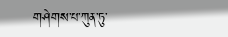གཤེགས་པ་ཀུན་ཏུ་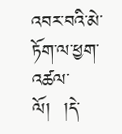འབར་བའི་མེ་ཏོག་ལ་ཕྱག་འཚལ་ལོ།  །དེ་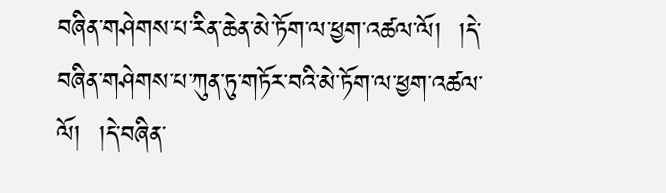བཞིན་གཤེགས་པ་རིན་ཆེན་མེ་ཏོག་ལ་ཕྱག་འཚལ་ལོ།  །དེ་བཞིན་གཤེགས་པ་ཀུན་ཏུ་གཏོར་བའི་མེ་ཏོག་ལ་ཕྱག་འཚལ་ལོ།  །དེ་བཞིན་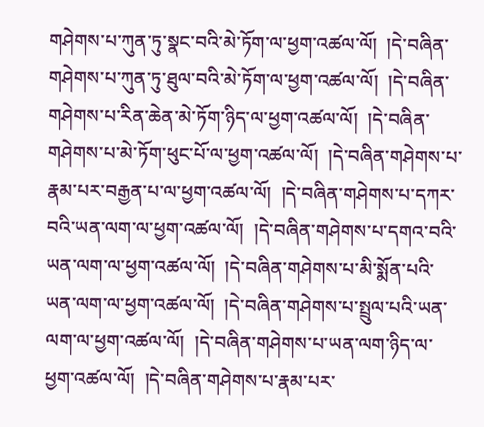གཤེགས་པ་ཀུན་ཏུ་སྣང་བའི་མེ་ཏོག་ལ་ཕྱག་འཚལ་ལོ།  །དེ་བཞིན་གཤེགས་པ་ཀུན་ཏུ་ཐུལ་བའི་མེ་ཏོག་ལ་ཕྱག་འཚལ་ལོ།  །དེ་བཞིན་གཤེགས་པ་རིན་ཆེན་མེ་ཏོག་ཉིད་ལ་ཕྱག་འཚལ་ལོ།  །དེ་བཞིན་གཤེགས་པ་མེ་ཏོག་ཕུང་པོ་ལ་ཕྱག་འཚལ་ལོ།  །དེ་བཞིན་གཤེགས་པ་རྣམ་པར་བརྒྱན་པ་ལ་ཕྱག་འཚལ་ལོ།  །དེ་བཞིན་གཤེགས་པ་དཀར་བའི་ཡན་ལག་ལ་ཕྱག་འཚལ་ལོ།  །དེ་བཞིན་གཤེགས་པ་དགའ་བའི་ཡན་ལག་ལ་ཕྱག་འཚལ་ལོ།  །དེ་བཞིན་གཤེགས་པ་མི་སྨོན་པའི་ཡན་ལག་ལ་ཕྱག་འཚལ་ལོ།  །དེ་བཞིན་གཤེགས་པ་སྤྲུལ་པའི་ཡན་ལག་ལ་ཕྱག་འཚལ་ལོ།  །དེ་བཞིན་གཤེགས་པ་ཡན་ལག་ཉིད་ལ་ཕྱག་འཚལ་ལོ།  །དེ་བཞིན་གཤེགས་པ་རྣམ་པར་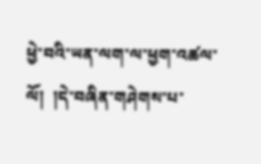ཕྱེ་བའི་ཡན་ལག་ལ་ཕྱག་འཚལ་ལོ།  །དེ་བཞིན་གཤེགས་པ་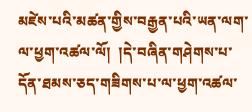མཛེས་པའི་མཚན་གྱིས་བརྒྱན་པའི་ཡན་ལག་ལ་ཕྱག་འཚལ་ལོ།  །དེ་བཞིན་གཤེགས་པ་དོན་ཐམས་ཅད་གཟིགས་པ་ལ་ཕྱག་འཚལ་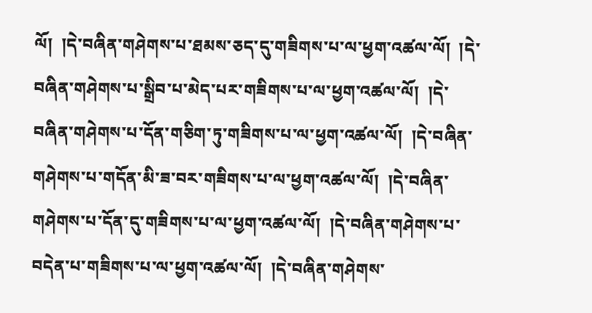ལོ།  །དེ་བཞིན་གཤེགས་པ་ཐམས་ཅད་དུ་གཟིགས་པ་ལ་ཕྱག་འཚལ་ལོ།  །དེ་བཞིན་གཤེགས་པ་སྒྲིབ་པ་མེད་པར་གཟིགས་པ་ལ་ཕྱག་འཚལ་ལོ།  །དེ་བཞིན་གཤེགས་པ་དོན་གཅིག་ཏུ་གཟིགས་པ་ལ་ཕྱག་འཚལ་ལོ།  །དེ་བཞིན་གཤེགས་པ་གདོན་མི་ཟ་བར་གཟིགས་པ་ལ་ཕྱག་འཚལ་ལོ།  །དེ་བཞིན་གཤེགས་པ་དོན་དུ་གཟིགས་པ་ལ་ཕྱག་འཚལ་ལོ།  །དེ་བཞིན་གཤེགས་པ་བདེན་པ་གཟིགས་པ་ལ་ཕྱག་འཚལ་ལོ།  །དེ་བཞིན་གཤེགས་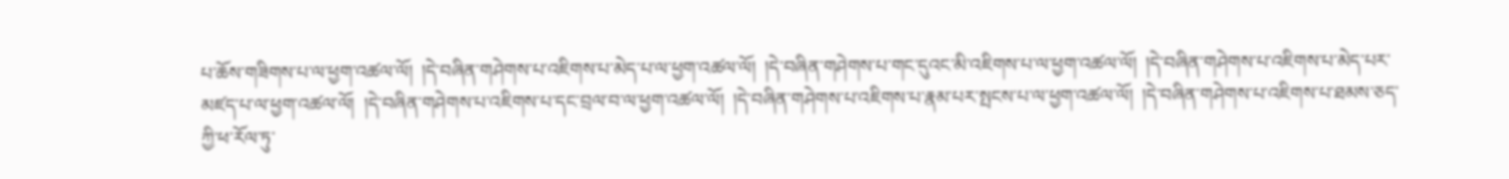པ་ཆོས་གཟིགས་པ་ལ་ཕྱག་འཚལ་ལོ།  །དེ་བཞིན་གཤེགས་པ་འཇིགས་པ་མེད་པ་ལ་ཕྱག་འཚལ་ལོ།  །དེ་བཞིན་གཤེགས་པ་གང་དུའང་མི་འཇིགས་པ་ལ་ཕྱག་འཚལ་ལོ།  །དེ་བཞིན་གཤེགས་པ་འཇིགས་པ་མེད་པར་མཛད་པ་ལ་ཕྱག་འཚལ་ལོ།  །དེ་བཞིན་གཤེགས་པ་འཇིགས་པ་དང་བྲལ་བ་ལ་ཕྱག་འཚལ་ལོ།  །དེ་བཞིན་གཤེགས་པ་འཇིགས་པ་རྣམ་པར་སྤངས་པ་ལ་ཕྱག་འཚལ་ལོ།  །དེ་བཞིན་གཤེགས་པ་འཇིགས་པ་ཐམས་ཅད་ཀྱི་ཕ་རོལ་ཏུ་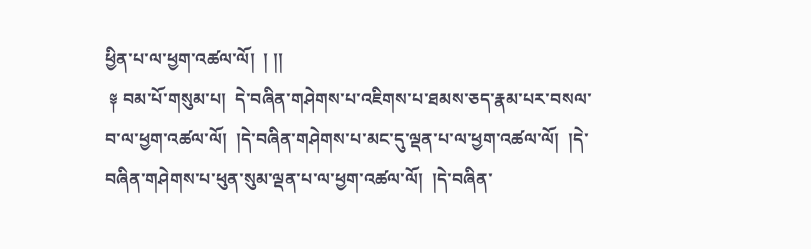ཕྱིན་པ་ལ་ཕྱག་འཚལ་ལོ།  ། །།
 ༈ བམ་པོ་གསུམ་པ།  དེ་བཞིན་གཤེགས་པ་འཇིགས་པ་ཐམས་ཅད་རྣམ་པར་བསལ་བ་ལ་ཕྱག་འཚལ་ལོ།  །དེ་བཞིན་གཤེགས་པ་མང་དུ་ལྡན་པ་ལ་ཕྱག་འཚལ་ལོ།  །དེ་བཞིན་གཤེགས་པ་ཕུན་སུམ་ལྡན་པ་ལ་ཕྱག་འཚལ་ལོ།  །དེ་བཞིན་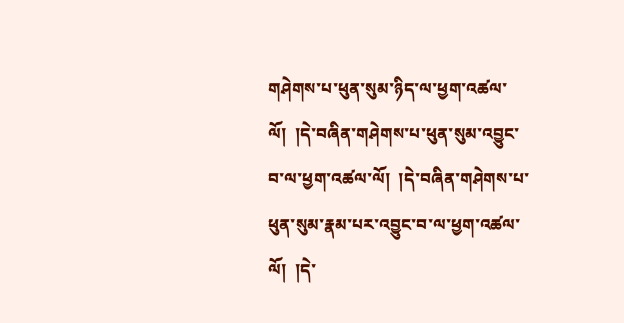གཤེགས་པ་ཕུན་སུམ་ཉིད་ལ་ཕྱག་འཚལ་ལོ།  །དེ་བཞིན་གཤེགས་པ་ཕུན་སུམ་འབྱུང་བ་ལ་ཕྱག་འཚལ་ལོ།  །དེ་བཞིན་གཤེགས་པ་ཕུན་སུམ་རྣམ་པར་འབྱུང་བ་ལ་ཕྱག་འཚལ་ལོ།  །དེ་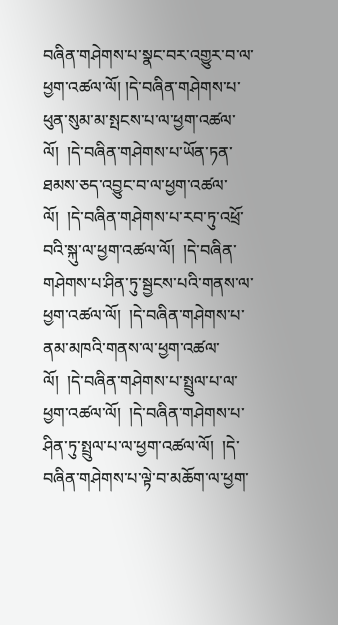བཞིན་གཤེགས་པ་སྣང་བར་འགྱུར་བ་ལ་ཕྱག་འཚལ་ལོ། །དེ་བཞིན་གཤེགས་པ་ཕུན་སུམ་མ་སྤངས་པ་ལ་ཕྱག་འཚལ་ལོ།  །དེ་བཞིན་གཤེགས་པ་ཡོན་ཏན་ཐམས་ཅད་འབྱུང་བ་ལ་ཕྱག་འཚལ་ལོ།  །དེ་བཞིན་གཤེགས་པ་རབ་ཏུ་འཕྲོ་བའི་སྐུ་ལ་ཕྱག་འཚལ་ལོ།  །དེ་བཞིན་གཤེགས་པ་ཤིན་ཏུ་སྦྱངས་པའི་གནས་ལ་ཕྱག་འཚལ་ལོ།  །དེ་བཞིན་གཤེགས་པ་ནམ་མཁའི་གནས་ལ་ཕྱག་འཚལ་ལོ།  །དེ་བཞིན་གཤེགས་པ་སྤྲུལ་པ་ལ་ཕྱག་འཚལ་ལོ།  །དེ་བཞིན་གཤེགས་པ་ཤིན་ཏུ་སྤྲུལ་པ་ལ་ཕྱག་འཚལ་ལོ།  །དེ་བཞིན་གཤེགས་པ་ལྟེ་བ་མཆོག་ལ་ཕྱག་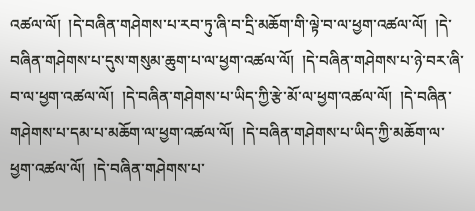འཚལ་ལོ།  །དེ་བཞིན་གཤེགས་པ་རབ་ཏུ་ཞི་བ་དྲི་མཆོག་གི་ལྟེ་བ་ལ་ཕྱག་འཚལ་ལོ།  །དེ་བཞིན་གཤེགས་པ་དུས་གསུམ་ཆུག་པ་ལ་ཕྱག་འཚལ་ལོ།  །དེ་བཞིན་གཤེགས་པ་ཉེ་བར་ཞི་བ་ལ་ཕྱག་འཚལ་ལོ།  །དེ་བཞིན་གཤེགས་པ་ཡིད་ཀྱི་རྩེ་མོ་ལ་ཕྱག་འཚལ་ལོ།  །དེ་བཞིན་གཤེགས་པ་དམ་པ་མཆོག་ལ་ཕྱག་འཚལ་ལོ།  །དེ་བཞིན་གཤེགས་པ་ཡིད་ཀྱི་མཆོག་ལ་ཕྱག་འཚལ་ལོ།  །དེ་བཞིན་གཤེགས་པ་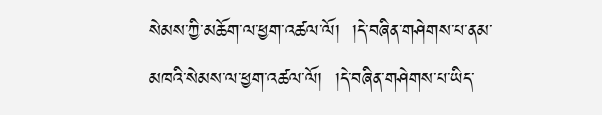སེམས་ཀྱི་མཆོག་ལ་ཕྱག་འཚལ་ལོ།  །དེ་བཞིན་གཤེགས་པ་ནམ་མཁའི་སེམས་ལ་ཕྱག་འཚལ་ལོ།  །དེ་བཞིན་གཤེགས་པ་ཡིད་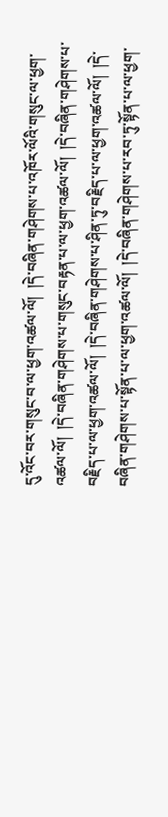དུ་འོང་བར་གསུང་བ་ལ་ཕྱག་འཚལ་ལོ།  །དེ་བཞིན་གཤེགས་པ་འཁོར་ལོའི་གསུང་ལ་ཕྱག་འཚལ་ལོ།  །དེ་བཞིན་གཤེགས་པ་གསུང་བརྟན་པ་ལ་ཕྱག་འཚལ་ལོ།  །དེ་བཞིན་གཤེགས་པ་བརྗིད་པ་ལ་ཕྱག་འཚལ་ལོ།  །དེ་བཞིན་གཤེགས་པ་ཤིན་ཏུ་བརྗིད་པ་ལ་ཕྱག་འཚལ་ལོ།  །དེ་བཞིན་གཤེགས་པ་སྟོན་པ་ལ་ཕྱག་འཚལ་ལོ།  །དེ་བཞིན་གཤེགས་པ་རབ་ཏུ་སྟོན་པ་ལ་ཕྱག་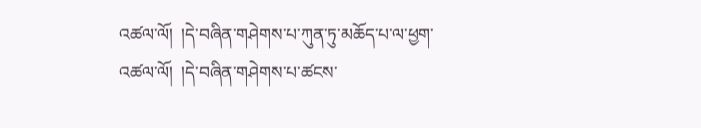འཚལ་ལོ།  །དེ་བཞིན་གཤེགས་པ་ཀུན་ཏུ་མཆོད་པ་ལ་ཕྱག་འཚལ་ལོ།  །དེ་བཞིན་གཤེགས་པ་ཚངས་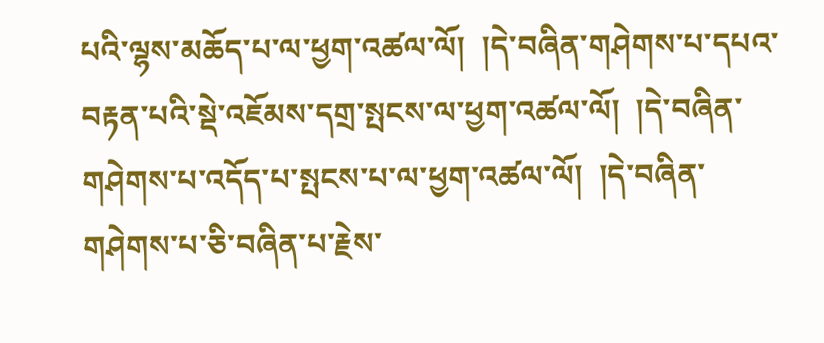པའི་ལྷས་མཆོད་པ་ལ་ཕྱག་འཚལ་ལོ།  །དེ་བཞིན་གཤེགས་པ་དཔའ་བརྟན་པའི་སྡེ་འཇོམས་དགྲ་སྤངས་ལ་ཕྱག་འཚལ་ལོ།  །དེ་བཞིན་གཤེགས་པ་འདོད་པ་སྤངས་པ་ལ་ཕྱག་འཚལ་ལོ།  །དེ་བཞིན་གཤེགས་པ་ཅི་བཞིན་པ་རྗེས་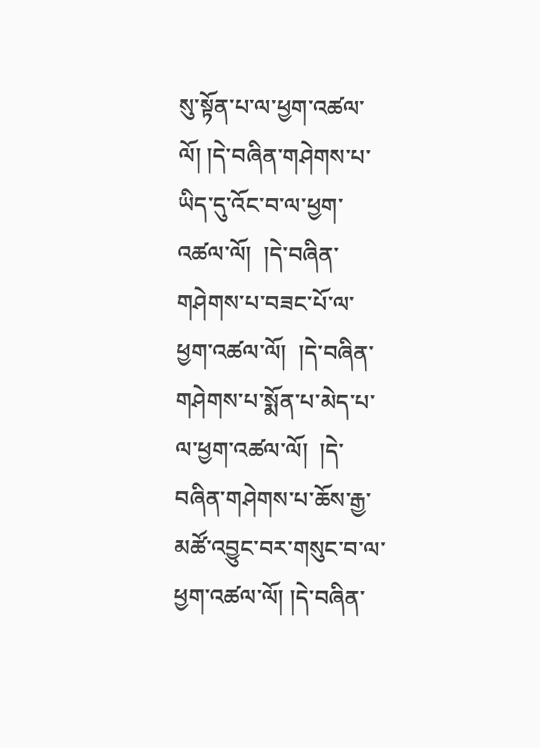སུ་སྟོན་པ་ལ་ཕྱག་འཚལ་ལོ། །དེ་བཞིན་གཤེགས་པ་ཡིད་དུ་འོང་བ་ལ་ཕྱག་འཚལ་ལོ།  །དེ་བཞིན་གཤེགས་པ་བཟང་པོ་ལ་ཕྱག་འཚལ་ལོ།  །དེ་བཞིན་གཤེགས་པ་སྨོན་པ་མེད་པ་ལ་ཕྱག་འཚལ་ལོ།  །དེ་བཞིན་གཤེགས་པ་ཆོས་རྒྱ་མཚོ་འབྱུང་བར་གསུང་བ་ལ་ཕྱག་འཚལ་ལོ། །དེ་བཞིན་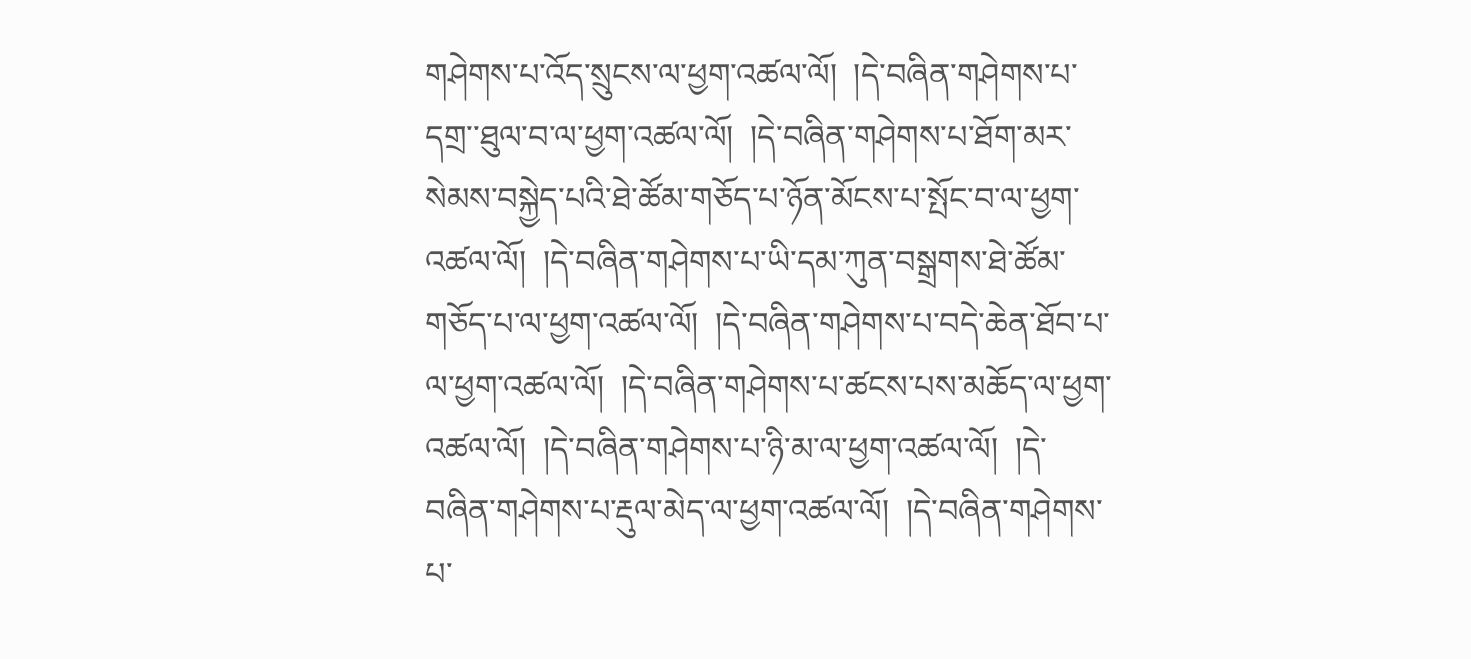གཤེགས་པ་འོད་སྲུངས་ལ་ཕྱག་འཚལ་ལོ།  །དེ་བཞིན་གཤེགས་པ་དགྲ་་ཐུལ་བ་ལ་ཕྱག་འཚལ་ལོ།  །དེ་བཞིན་གཤེགས་པ་ཐོག་མར་སེམས་བསྐྱེད་པའི་ཐེ་ཚོམ་གཅོད་པ་ཉོན་མོངས་པ་སྤོང་བ་ལ་ཕྱག་འཚལ་ལོ།  །དེ་བཞིན་གཤེགས་པ་ཡི་དམ་ཀུན་བསྒྲགས་ཐེ་ཚོམ་གཅོད་པ་ལ་ཕྱག་འཚལ་ལོ།  །དེ་བཞིན་གཤེགས་པ་བདེ་ཆེན་ཐོབ་པ་ལ་ཕྱག་འཚལ་ལོ།  །དེ་བཞིན་གཤེགས་པ་ཚངས་པས་མཆོད་ལ་ཕྱག་འཚལ་ལོ།  །དེ་བཞིན་གཤེགས་པ་ཉི་མ་ལ་ཕྱག་འཚལ་ལོ།  །དེ་བཞིན་གཤེགས་པ་རྡུལ་མེད་ལ་ཕྱག་འཚལ་ལོ།  །དེ་བཞིན་གཤེགས་པ་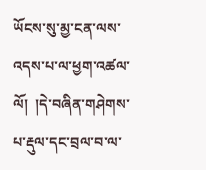ཡོངས་སུ་མྱ་ངན་ལས་འདས་པ་ལ་ཕྱག་འཚལ་ལོ།  །དེ་བཞིན་གཤེགས་པ་རྡུལ་དང་བྲལ་བ་ལ་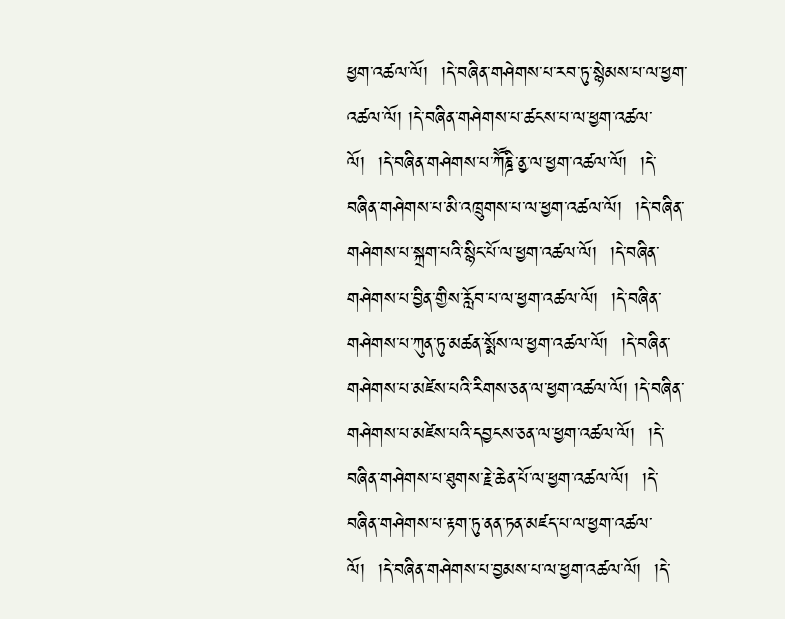ཕྱག་འཚལ་ལོ།  །དེ་བཞིན་གཤེགས་པ་རབ་ཏུ་སྙེམས་པ་ལ་ཕྱག་འཚལ་ལོ། །དེ་བཞིན་གཤེགས་པ་ཚངས་པ་ལ་ཕྱག་འཚལ་ལོ།  །དེ་བཞིན་གཤེགས་པ་ཀཽཎྜི་ནྱ་ལ་ཕྱག་འཚལ་ལོ།  །དེ་བཞིན་གཤེགས་པ་མི་འཁྲུགས་པ་ལ་ཕྱག་འཚལ་ལོ།  །དེ་བཞིན་གཤེགས་པ་སྐྲག་པའི་སྙིང་པོ་ལ་ཕྱག་འཚལ་ལོ།  །དེ་བཞིན་གཤེགས་པ་བྱིན་གྱིས་རློབ་པ་ལ་ཕྱག་འཚལ་ལོ།  །དེ་བཞིན་གཤེགས་པ་ཀུན་ཏུ་མཚན་སྨོས་ལ་ཕྱག་འཚལ་ལོ།  །དེ་བཞིན་གཤེགས་པ་མཛེས་པའི་རིགས་ཅན་ལ་ཕྱག་འཚལ་ལོ། །དེ་བཞིན་གཤེགས་པ་མཛེས་པའི་དབྱངས་ཅན་ལ་ཕྱག་འཚལ་ལོ།  །དེ་བཞིན་གཤེགས་པ་ཐུགས་རྗེ་ཆེན་པོ་ལ་ཕྱག་འཚལ་ལོ།  །དེ་བཞིན་གཤེགས་པ་རྟག་ཏུ་ནན་ཏན་མཛད་པ་ལ་ཕྱག་འཚལ་ལོ།  །དེ་བཞིན་གཤེགས་པ་བྱམས་པ་ལ་ཕྱག་འཚལ་ལོ།  །དེ་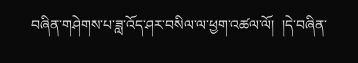བཞིན་གཤེགས་པ་ཟླ་འོད་ཤར་བསིལ་ལ་ཕྱག་འཚལ་ལོ།  །དེ་བཞིན་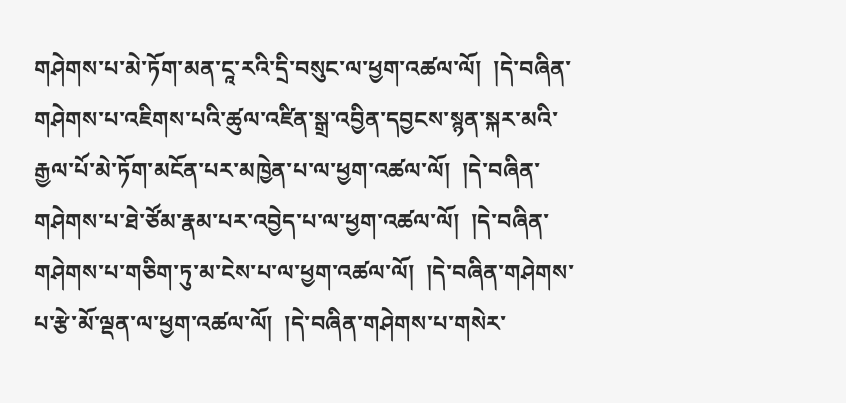གཤེགས་པ་མེ་ཏོག་མན་ངཱ་རའི་དྲི་བསུང་ལ་ཕྱག་འཚལ་ལོ།  །དེ་བཞིན་གཤེགས་པ་འཇིགས་པའི་ཚུལ་འཛིན་སྒྲ་འབྱིན་དབྱངས་སྙན་སྐར་མའི་རྒྱལ་པོ་མེ་ཏོག་མངོན་པར་མཁྱེན་པ་ལ་ཕྱག་འཚལ་ལོ།  །དེ་བཞིན་གཤེགས་པ་ཐེ་ཙོམ་རྣམ་པར་འབྱེད་པ་ལ་ཕྱག་འཚལ་ལོ།  །དེ་བཞིན་གཤེགས་པ་གཅིག་ཏུ་མ་ངེས་པ་ལ་ཕྱག་འཚལ་ལོ།  །དེ་བཞིན་གཤེགས་པ་རྩེ་མོ་ལྡན་ལ་ཕྱག་འཚལ་ལོ།  །དེ་བཞིན་གཤེགས་པ་གསེར་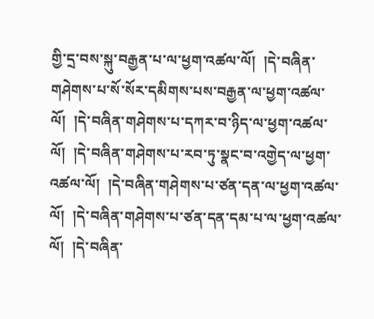གྱི་དྲ་བས་སྐུ་བརྒྱན་པ་ལ་ཕྱག་འཚལ་ལོ།  །དེ་བཞིན་གཤེགས་པ་སོ་སོར་དམིགས་པས་བརྒྱན་ལ་ཕྱག་འཚལ་ལོ།  །དེ་བཞིན་གཤེགས་པ་དཀར་བ་ཉིད་ལ་ཕྱག་འཚལ་ལོ།  །དེ་བཞིན་གཤེགས་པ་རབ་ཏུ་སྣང་བ་འགྱེད་ལ་ཕྱག་འཚལ་ལོ།  །དེ་བཞིན་གཤེགས་པ་ཙན་དན་ལ་ཕྱག་འཚལ་ལོ།  །དེ་བཞིན་གཤེགས་པ་ཙན་དན་དམ་པ་ལ་ཕྱག་འཚལ་ལོ།  །དེ་བཞིན་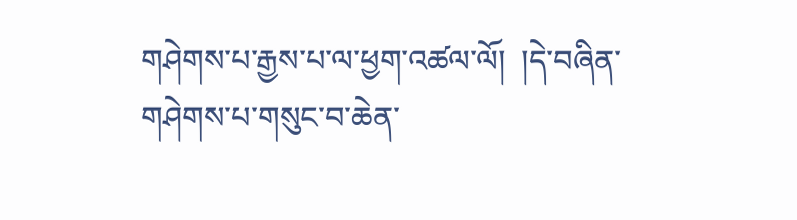གཤེགས་པ་རྒྱས་པ་ལ་ཕྱག་འཚལ་ལོ།  །དེ་བཞིན་གཤེགས་པ་གསུང་བ་ཆེན་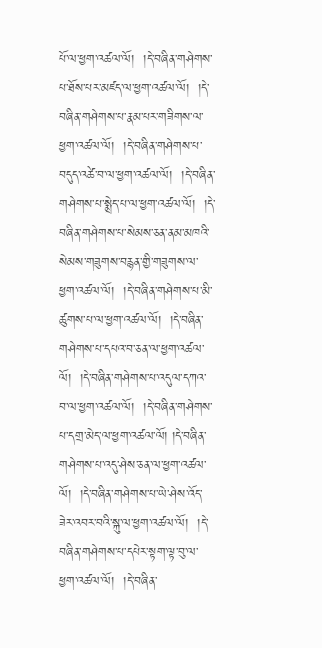པོ་ལ་ཕྱག་འཚལ་ལོ།  །དེ་བཞིན་གཤེགས་པ་ཐོས་པར་མཛད་ལ་ཕྱག་འཚལ་ལོ།  །དེ་བཞིན་གཤེགས་པ་རྣམ་པར་གཟིགས་ལ་ཕྱག་འཚལ་ལོ།  །དེ་བཞིན་གཤེགས་པ་བདུད་འཚེ་བ་ལ་ཕྱག་འཚལ་ལོ།  །དེ་བཞིན་གཤེགས་པ་སྨྲེད་པ་ལ་ཕྱག་འཚལ་ལོ།  །དེ་བཞིན་གཤེགས་པ་སེམས་ཅན་ནམ་མཁའི་སེམས་གཟུགས་བརྙན་གྱི་གཟུགས་ལ་ཕྱག་འཚལ་ལོ།  །དེ་བཞིན་གཤེགས་པ་མི་ཚུགས་པ་ལ་ཕྱག་འཚལ་ལོ།  །དེ་བཞིན་གཤེགས་པ་དཔའ་བ་ཅན་ལ་ཕྱག་འཚལ་ལོ།  །དེ་བཞིན་གཤེགས་པ་འདུལ་དཀའ་བ་ལ་ཕྱག་འཚལ་ལོ།  །དེ་བཞིན་གཤེགས་པ་དགྲ་མེད་ལ་ཕྱག་འཚལ་ལོ། །དེ་བཞིན་གཤེགས་པ་འདུ་ཤེས་ཅན་ལ་ཕྱག་འཚལ་ལོ།  །དེ་བཞིན་གཤེགས་པ་ཡེ་ཤེས་འོད་ཟེར་འབར་བའི་སྐུ་ལ་ཕྱག་འཚལ་ལོ།  །དེ་བཞིན་གཤེགས་པ་དཔེར་སྟག་ལྟ་བུ་ལ་ཕྱག་འཚལ་ལོ།  །དེ་བཞིན་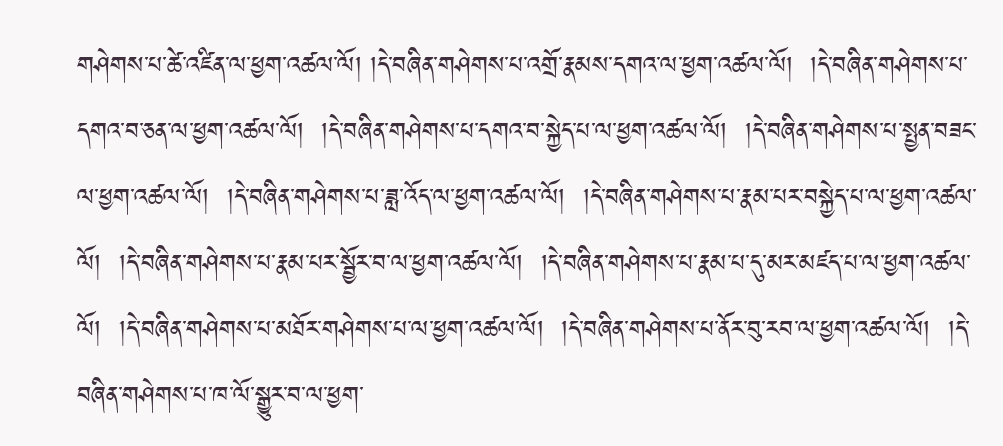གཤེགས་པ་ཚེ་འཛིན་ལ་ཕྱག་འཚལ་ལོ། །དེ་བཞིན་གཤེགས་པ་འགྲོ་རྣམས་དགའ་ལ་ཕྱག་འཚལ་ལོ།  །དེ་བཞིན་གཤེགས་པ་དགའ་བ་ཅན་ལ་ཕྱག་འཚལ་ལོ།  །དེ་བཞིན་གཤེགས་པ་དགའ་བ་སྐྱེད་པ་ལ་ཕྱག་འཚལ་ལོ།  །དེ་བཞིན་གཤེགས་པ་སྤྱན་བཟང་ལ་ཕྱག་འཚལ་ལོ།  །དེ་བཞིན་གཤེགས་པ་ཟླ་འོད་ལ་ཕྱག་འཚལ་ལོ།  །དེ་བཞིན་གཤེགས་པ་རྣམ་པར་བསྐྱེད་པ་ལ་ཕྱག་འཚལ་ལོ།  །དེ་བཞིན་གཤེགས་པ་རྣམ་པར་སྦྱོར་བ་ལ་ཕྱག་འཚལ་ལོ།  །དེ་བཞིན་གཤེགས་པ་རྣམ་པ་དུ་མར་མཛད་པ་ལ་ཕྱག་འཚལ་ལོ།  །དེ་བཞིན་གཤེགས་པ་མཐོར་གཤེགས་པ་ལ་ཕྱག་འཚལ་ལོ།  །དེ་བཞིན་གཤེགས་པ་ནོར་བུ་རབ་ལ་ཕྱག་འཚལ་ལོ།  །དེ་བཞིན་གཤེགས་པ་ཁ་ལོ་སྒྱུར་བ་ལ་ཕྱག་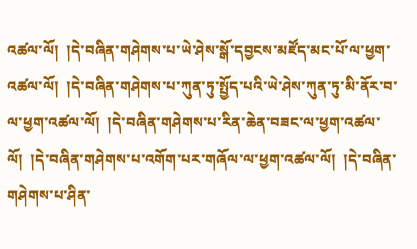འཚལ་ལོ།  །དེ་བཞིན་གཤེགས་པ་ཡེ་ཤེས་སྒོ་དབྱངས་མཛོད་མང་པོ་ལ་ཕྱག་འཚལ་ལོ།  །དེ་བཞིན་གཤེགས་པ་ཀུན་ཏུ་སྤྱོད་པའི་ཡེ་ཤེས་ཀུན་ཏུ་མི་ནོར་བ་ལ་ཕྱག་འཚལ་ལོ།  །དེ་བཞིན་གཤེགས་པ་རིན་ཆེན་བཟང་ལ་ཕྱག་འཚལ་ལོ།  །དེ་བཞིན་གཤེགས་པ་འགོག་པར་གཞོལ་ལ་ཕྱག་འཚལ་ལོ།  །དེ་བཞིན་གཤེགས་པ་ཤིན་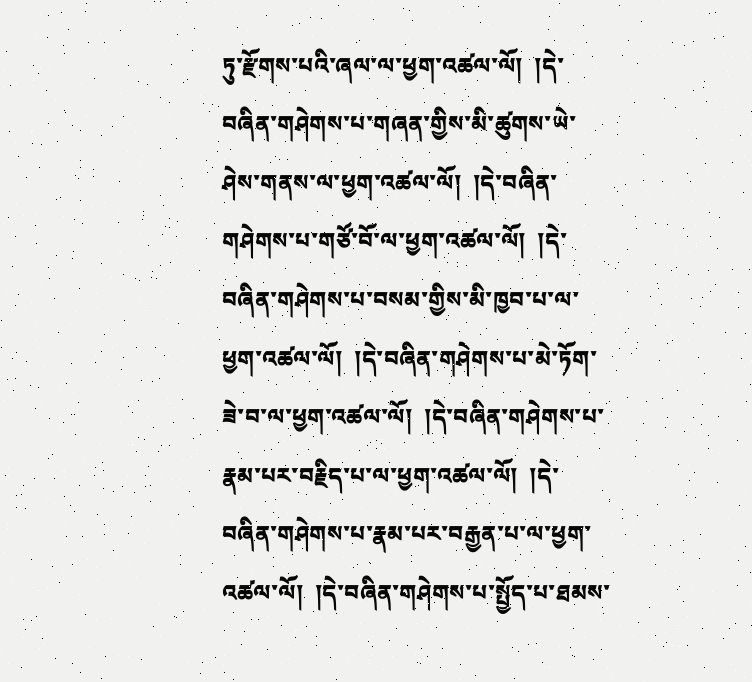ཏུ་རྫོགས་པའི་ཞལ་ལ་ཕྱག་འཚལ་ལོ།  །དེ་བཞིན་གཤེགས་པ་གཞན་གྱིས་མི་ཚུགས་ཡེ་ཤེས་གནས་ལ་ཕྱག་འཚལ་ལོ།  །དེ་བཞིན་གཤེགས་པ་གཙོ་བོ་ལ་ཕྱག་འཚལ་ལོ།  །དེ་བཞིན་གཤེགས་པ་བསམ་གྱིས་མི་ཁྱབ་པ་ལ་ཕྱག་འཚལ་ལོ།  །དེ་བཞིན་གཤེགས་པ་མེ་ཏོག་ཟེ་བ་ལ་ཕྱག་འཚལ་ལོ།  །དེ་བཞིན་གཤེགས་པ་རྣམ་པར་བརྗིད་པ་ལ་ཕྱག་འཚལ་ལོ།  །དེ་བཞིན་གཤེགས་པ་རྣམ་པར་བརྒྱན་པ་ལ་ཕྱག་འཚལ་ལོ།  །དེ་བཞིན་གཤེགས་པ་སྤྱོད་པ་ཐམས་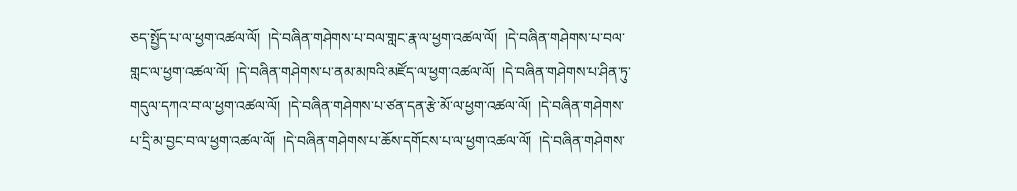ཅད་སྤྱོད་པ་ལ་ཕྱག་འཚལ་ལོ།  །དེ་བཞིན་གཤེགས་པ་བལ་གླང་རྣ་ལ་ཕྱག་འཚལ་ལོ།  །དེ་བཞིན་གཤེགས་པ་བལ་གླང་ལ་ཕྱག་འཚལ་ལོ།  །དེ་བཞིན་གཤེགས་པ་ནམ་མཁའི་མཛོད་ལ་ཕྱག་འཚལ་ལོ།  །དེ་བཞིན་གཤེགས་པ་ཤིན་ཏུ་གདུལ་དཀའ་བ་ལ་ཕྱག་འཚལ་ལོ།  །དེ་བཞིན་གཤེགས་པ་ཙན་དན་རྩེ་མོ་ལ་ཕྱག་འཚལ་ལོ།  །དེ་བཞིན་གཤེགས་པ་དྲི་མ་བྱང་བ་ལ་ཕྱག་འཚལ་ལོ།  །དེ་བཞིན་གཤེགས་པ་ཆོས་དགོངས་པ་ལ་ཕྱག་འཚལ་ལོ།  །དེ་བཞིན་གཤེགས་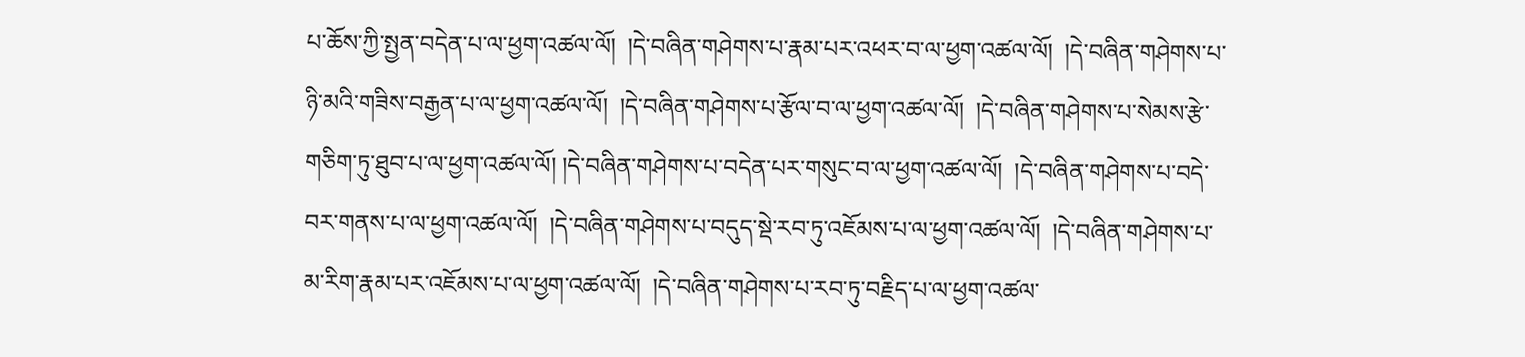པ་ཆོས་ཀྱི་སྤྱན་བདེན་པ་ལ་ཕྱག་འཚལ་ལོ།  །དེ་བཞིན་གཤེགས་པ་རྣམ་པར་འཕར་བ་ལ་ཕྱག་འཚལ་ལོ།  །དེ་བཞིན་གཤེགས་པ་ཉི་མའི་གཟིས་བརྒྱན་པ་ལ་ཕྱག་འཚལ་ལོ།  །དེ་བཞིན་གཤེགས་པ་རྩོལ་བ་ལ་ཕྱག་འཚལ་ལོ།  །དེ་བཞིན་གཤེགས་པ་སེམས་རྩེ་གཅིག་ཏུ་ཐུབ་པ་ལ་ཕྱག་འཚལ་ལོ། །དེ་བཞིན་གཤེགས་པ་བདེན་པར་གསུང་བ་ལ་ཕྱག་འཚལ་ལོ།  །དེ་བཞིན་གཤེགས་པ་བདེ་བར་གནས་པ་ལ་ཕྱག་འཚལ་ལོ།  །དེ་བཞིན་གཤེགས་པ་བདུད་སྡེ་རབ་ཏུ་འཇོམས་པ་ལ་ཕྱག་འཚལ་ལོ།  །དེ་བཞིན་གཤེགས་པ་མ་རིག་རྣམ་པར་འཇོམས་པ་ལ་ཕྱག་འཚལ་ལོ།  །དེ་བཞིན་གཤེགས་པ་རབ་ཏུ་བརྗིད་པ་ལ་ཕྱག་འཚལ་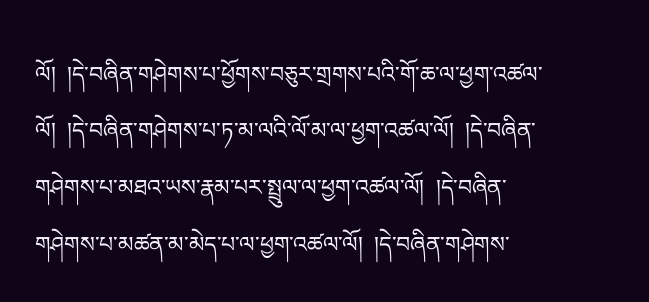ལོ།  །དེ་བཞིན་གཤེགས་པ་ཕྱོགས་བཅུར་གྲགས་པའི་གོ་ཆ་ལ་ཕྱག་འཚལ་ལོ།  །དེ་བཞིན་གཤེགས་པ་ཏ་མ་ལའི་ལོ་མ་ལ་ཕྱག་འཚལ་ལོ།  །དེ་བཞིན་གཤེགས་པ་མཐའ་ཡས་རྣམ་པར་སྤྲུལ་ལ་ཕྱག་འཚལ་ལོ།  །དེ་བཞིན་གཤེགས་པ་མཚན་མ་མེད་པ་ལ་ཕྱག་འཚལ་ལོ།  །དེ་བཞིན་གཤེགས་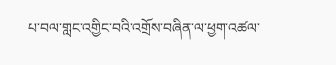པ་བལ་གླང་འགྱིང་བའི་འགྲོས་བཞིན་ལ་ཕྱག་འཚལ་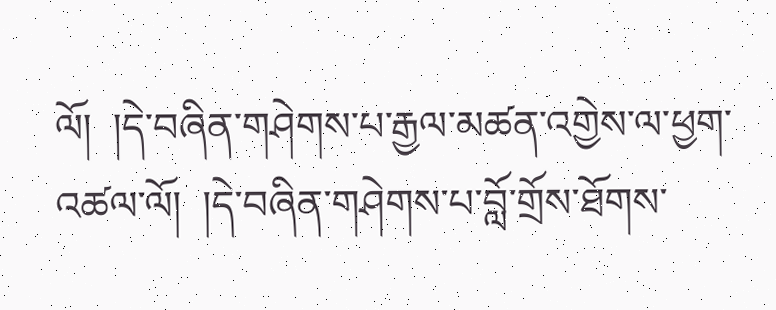ལོ།  །དེ་བཞིན་གཤེགས་པ་རྒྱལ་མཚན་འགྱེས་ལ་ཕྱག་འཚལ་ལོ།  །དེ་བཞིན་གཤེགས་པ་བློ་གྲོས་ཐོགས་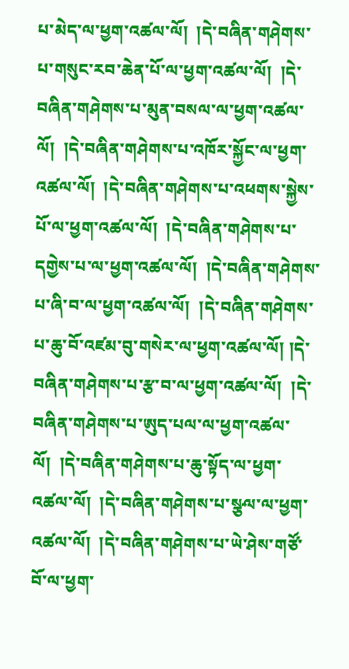པ་མེད་ལ་ཕྱག་འཚལ་ལོ།  །དེ་བཞིན་གཤེགས་པ་གསུང་རབ་ཆེན་པོ་ལ་ཕྱག་འཚལ་ལོ།  །དེ་བཞིན་གཤེགས་པ་མུན་བསལ་ལ་ཕྱག་འཚལ་ལོ།  །དེ་བཞིན་གཤེགས་པ་འཁོར་སྐྱོང་ལ་ཕྱག་འཚལ་ལོ།  །དེ་བཞིན་གཤེགས་པ་འཕགས་སྐྱེས་པོ་ལ་ཕྱག་འཚལ་ལོ།  །དེ་བཞིན་གཤེགས་པ་དགྱེས་པ་ལ་ཕྱག་འཚལ་ལོ།  །དེ་བཞིན་གཤེགས་པ་ཞི་བ་ལ་ཕྱག་འཚལ་ལོ།  །དེ་བཞིན་གཤེགས་པ་ཆུ་བོ་འཛམ་བུ་གསེར་ལ་ཕྱག་འཚལ་ལོ། །དེ་བཞིན་གཤེགས་པ་རྩ་བ་ལ་ཕྱག་འཚལ་ལོ།  །དེ་བཞིན་གཤེགས་པ་ཨུད་པལ་ལ་ཕྱག་འཚལ་ལོ།  །དེ་བཞིན་གཤེགས་པ་ཆུ་སྟོད་ལ་ཕྱག་འཚལ་ལོ།  །དེ་བཞིན་གཤེགས་པ་སྩལ་ལ་ཕྱག་འཚལ་ལོ།  །དེ་བཞིན་གཤེགས་པ་ཡེ་ཤེས་གཙོ་བོ་ལ་ཕྱག་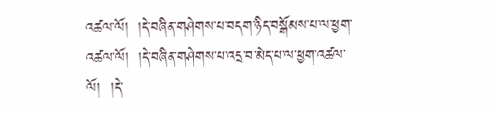འཚལ་ལོ།  །དེ་བཞིན་གཤེགས་པ་བདག་ཉིད་བསྒོམས་པ་ལ་ཕྱག་འཚལ་ལོ།  །དེ་བཞིན་གཤེགས་པ་འདྲ་བ་མེད་པ་ལ་ཕྱག་འཚལ་ལོ།  །དེ་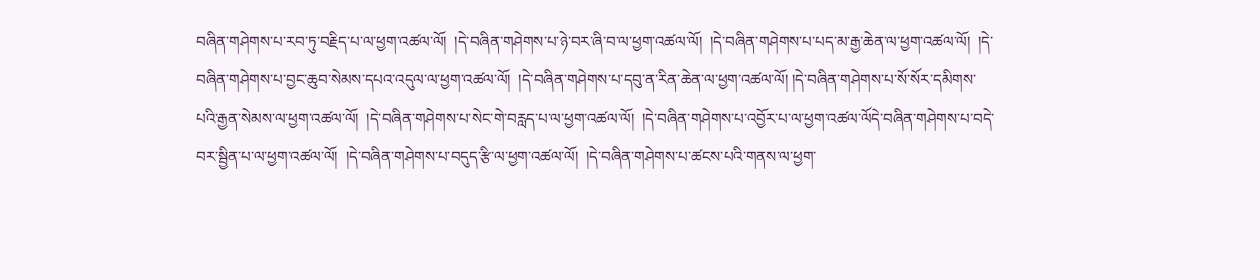བཞིན་གཤེགས་པ་རབ་ཏུ་བརྗིད་པ་ལ་ཕྱག་འཚལ་ལོ།  །དེ་བཞིན་གཤེགས་པ་ཉེ་བར་ཞི་བ་ལ་ཕྱག་འཚལ་ལོ།  །དེ་བཞིན་གཤེགས་པ་པད་མ་རྒྱ་ཆེན་ལ་ཕྱག་འཚལ་ལོ།  །དེ་བཞིན་གཤེགས་པ་བྱང་ཆུབ་སེམས་དཔའ་འདུལ་ལ་ཕྱག་འཚལ་ལོ།  །དེ་བཞིན་གཤེགས་པ་དབུ་ན་རིན་ཆེན་ལ་ཕྱག་འཚལ་ལོ། །དེ་བཞིན་གཤེགས་པ་སོ་སོར་དམིགས་པའི་རྒྱན་སེམས་ལ་ཕྱག་འཚལ་ལོ།  །དེ་བཞིན་གཤེགས་པ་སེང་གེ་བརླད་པ་ལ་ཕྱག་འཚལ་ལོ།  །དེ་བཞིན་གཤེགས་པ་འབྱོར་པ་ལ་ཕྱག་འཚལ་ལོདེ་བཞིན་གཤེགས་པ་བདེ་བར་སྦྱིན་པ་ལ་ཕྱག་འཚལ་ལོ།  །དེ་བཞིན་གཤེགས་པ་བདུད་རྩི་ལ་ཕྱག་འཚལ་ལོ།  །དེ་བཞིན་གཤེགས་པ་ཚངས་པའི་གནས་ལ་ཕྱག་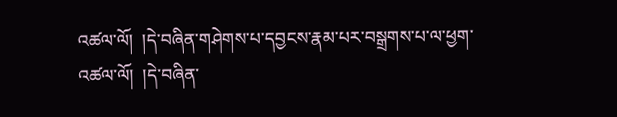འཚལ་ལོ།  །དེ་བཞིན་གཤེགས་པ་དབྱངས་རྣམ་པར་བསྒྲགས་པ་ལ་ཕྱག་འཚལ་ལོ།  །དེ་བཞིན་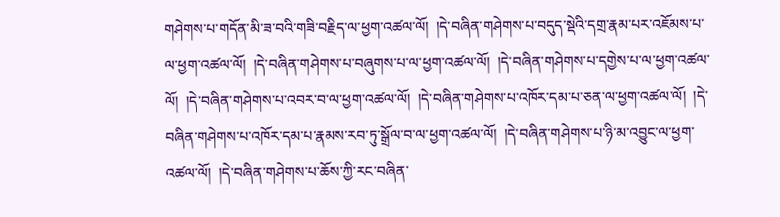གཤེགས་པ་གདོན་མི་ཟ་བའི་གཟི་བརྗིད་ལ་ཕྱག་འཚལ་ལོ།  །དེ་བཞིན་གཤེགས་པ་བདུད་སྡེའི་དགྲ་རྣམ་པར་འཇོམས་པ་ལ་ཕྱག་འཚལ་ལོ།  །དེ་བཞིན་གཤེགས་པ་བཞུགས་པ་ལ་ཕྱག་འཚལ་ལོ།  །དེ་བཞིན་གཤེགས་པ་དགྱེས་པ་ལ་ཕྱག་འཚལ་ལོ།  །དེ་བཞིན་གཤེགས་པ་འབར་བ་ལ་ཕྱག་འཚལ་ལོ།  །དེ་བཞིན་གཤེགས་པ་འཁོར་དམ་པ་ཅན་ལ་ཕྱག་འཚལ་ལོ།  །དེ་བཞིན་གཤེགས་པ་འཁོར་དམ་པ་རྣམས་རབ་ཏུ་སྒྲོལ་བ་ལ་ཕྱག་འཚལ་ལོ།  །དེ་བཞིན་གཤེགས་པ་ཉི་མ་འབྱུང་ལ་ཕྱག་འཚལ་ལོ།  །དེ་བཞིན་གཤེགས་པ་ཆོས་ཀྱི་རང་བཞིན་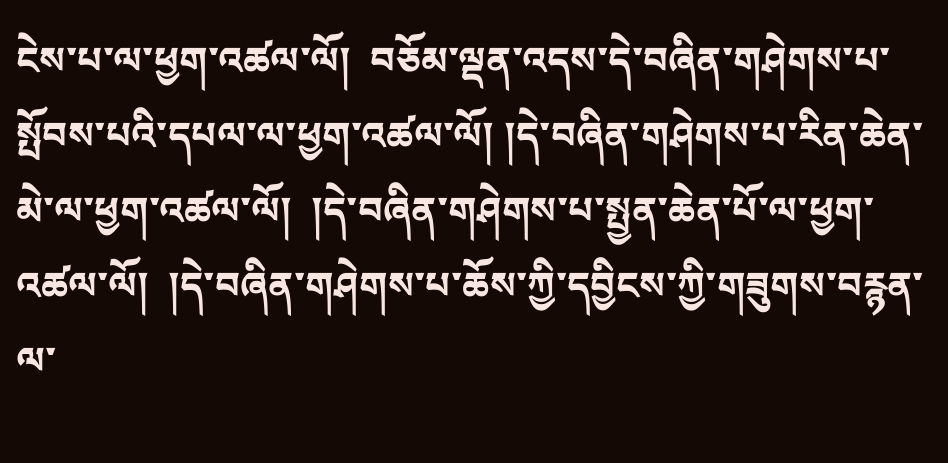ངེས་པ་ལ་ཕྱག་འཚལ་ལོ།  བཅོམ་ལྡན་འདས་དེ་བཞིན་གཤེགས་པ་སྤོབས་པའི་དཔལ་ལ་ཕྱག་འཚལ་ལོ། །དེ་བཞིན་གཤེགས་པ་རིན་ཆེན་མེ་ལ་ཕྱག་འཚལ་ལོ།  །དེ་བཞིན་གཤེགས་པ་སྤྱན་ཆེན་པོ་ལ་ཕྱག་འཚལ་ལོ།  །དེ་བཞིན་གཤེགས་པ་ཆོས་ཀྱི་དབྱིངས་ཀྱི་གཟུགས་བརྙན་ལ་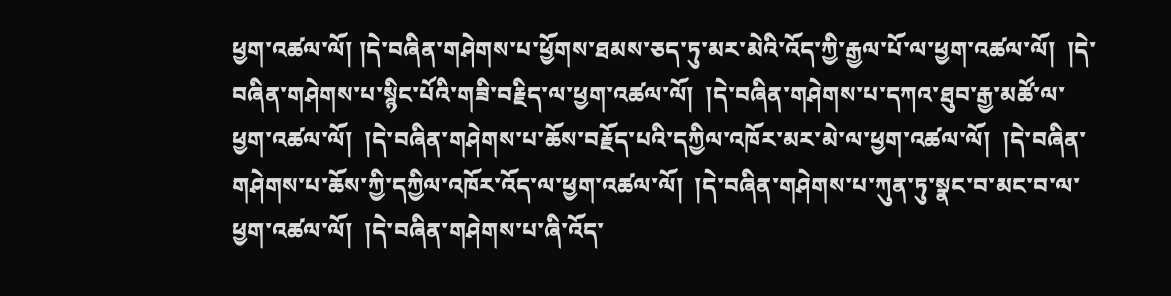ཕྱག་འཚལ་ལོ། །དེ་བཞིན་གཤེགས་པ་ཕྱོགས་ཐམས་ཅད་ཏུ་མར་མེའི་འོད་ཀྱི་རྒྱལ་པོ་ལ་ཕྱག་འཚལ་ལོ།  །དེ་བཞིན་གཤེགས་པ་སྙིང་པོའི་གཟི་བརྗིད་ལ་ཕྱག་འཚལ་ལོ།  །དེ་བཞིན་གཤེགས་པ་དཀའ་ཐུབ་རྒྱ་མཚོ་ལ་ཕྱག་འཚལ་ལོ།  །དེ་བཞིན་གཤེགས་པ་ཆོས་བརྗོད་པའི་དཀྱིལ་འཁོར་མར་མེ་ལ་ཕྱག་འཚལ་ལོ།  །དེ་བཞིན་གཤེགས་པ་ཆོས་ཀྱི་དཀྱིལ་འཁོར་འོད་ལ་ཕྱག་འཚལ་ལོ།  །དེ་བཞིན་གཤེགས་པ་ཀུན་ཏུ་སྣང་བ་མང་བ་ལ་ཕྱག་འཚལ་ལོ།  །དེ་བཞིན་གཤེགས་པ་ཞི་འོད་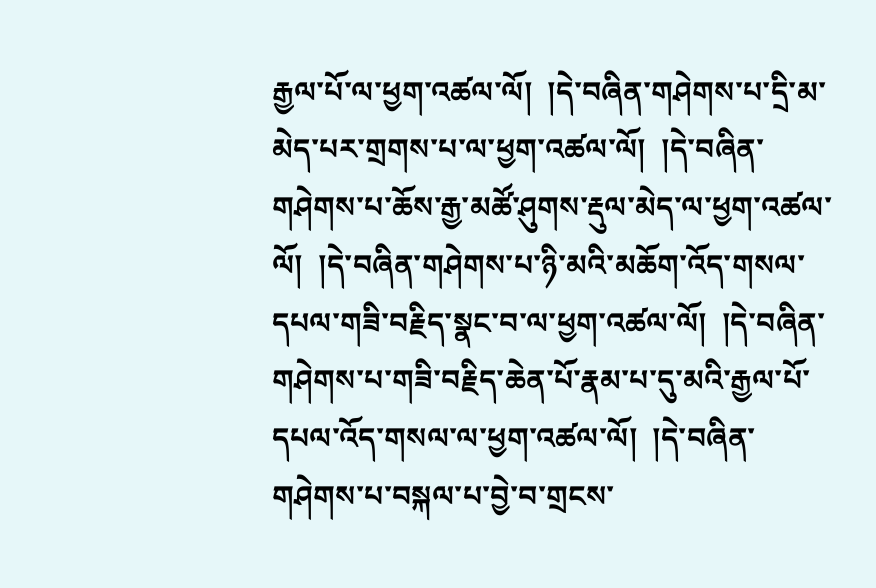རྒྱལ་པོ་ལ་ཕྱག་འཚལ་ལོ།  །དེ་བཞིན་གཤེགས་པ་དྲི་མ་མེད་པར་གྲགས་པ་ལ་ཕྱག་འཚལ་ལོ།  །དེ་བཞིན་གཤེགས་པ་ཆོས་རྒྱ་མཚོ་ཤུགས་རྡུལ་མེད་ལ་ཕྱག་འཚལ་ལོ།  །དེ་བཞིན་གཤེགས་པ་ཉི་མའི་མཆོག་འོད་གསལ་དཔལ་གཟི་བརྗིད་སྣང་བ་ལ་ཕྱག་འཚལ་ལོ།  །དེ་བཞིན་གཤེགས་པ་གཟི་བརྗིད་ཆེན་པོ་རྣམ་པ་དུ་མའི་རྒྱལ་པོ་དཔལ་འོད་གསལ་ལ་ཕྱག་འཚལ་ལོ།  །དེ་བཞིན་གཤེགས་པ་བསྐལ་པ་བྱེ་བ་གྲངས་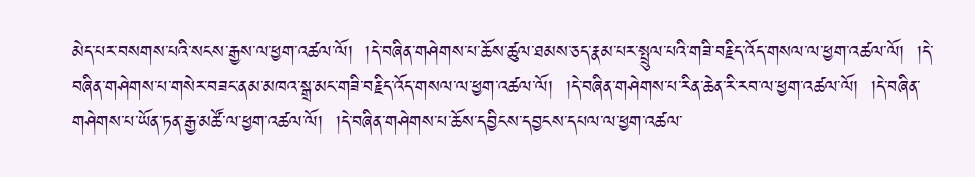མེད་པར་བསགས་པའི་སངས་རྒྱས་ལ་ཕྱག་འཚལ་ལོ།  །དེ་བཞིན་གཤེགས་པ་ཆོས་ཚུལ་ཐམས་ཅད་རྣམ་པར་སྤྲུལ་པའི་གཟི་བརྗིད་འོད་གསལ་ལ་ཕྱག་འཚལ་ལོ།  །དེ་བཞིན་གཤེགས་པ་གསེར་བཟང་ནམ་མཁའ་སྒྲ་མང་གཟི་བརྗིད་འོད་གསལ་ལ་ཕྱག་འཚལ་ལོ།  །དེ་བཞིན་གཤེགས་པ་རིན་ཆེན་རི་རབ་ལ་ཕྱག་འཚལ་ལོ།  །དེ་བཞིན་གཤེགས་པ་ཡོན་ཏན་རྒྱ་མཚོ་ལ་ཕྱག་འཚལ་ལོ།  །དེ་བཞིན་གཤེགས་པ་ཆོས་དབྱིངས་དབྱངས་དཔལ་ལ་ཕྱག་འཚལ་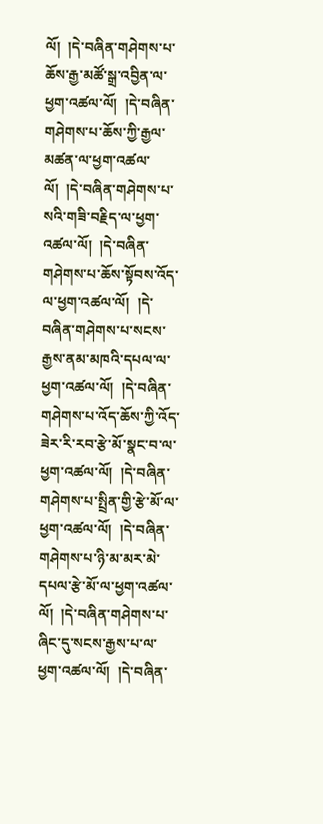ལོ།  །དེ་བཞིན་གཤེགས་པ་ཆོས་རྒྱ་མཚོ་སྒྲ་འབྱིན་ལ་ཕྱག་འཚལ་ལོ།  །དེ་བཞིན་གཤེགས་པ་ཆོས་ཀྱི་རྒྱལ་མཚན་ལ་ཕྱག་འཚལ་ལོ།  །དེ་བཞིན་གཤེགས་པ་སའི་གཟི་བརྗིད་ལ་ཕྱག་འཚལ་ལོ།  །དེ་བཞིན་གཤེགས་པ་ཆོས་སྟོབས་འོད་ལ་ཕྱག་འཚལ་ལོ།  །དེ་བཞིན་གཤེགས་པ་སངས་རྒྱས་ནམ་མཁའི་དཔལ་ལ་ཕྱག་འཚལ་ལོ།  །དེ་བཞིན་གཤེགས་པ་འོད་ཆོས་ཀྱི་འོད་ཟེར་རི་རབ་རྩེ་མོ་སྣང་བ་ལ་ཕྱག་འཚལ་ལོ།  །དེ་བཞིན་གཤེགས་པ་སྤྲིན་གྱི་རྩེ་མོ་ལ་ཕྱག་འཚལ་ལོ།  །དེ་བཞིན་གཤེགས་པ་ཉི་མ་མར་མེ་དཔལ་རྩེ་མོ་ལ་ཕྱག་འཚལ་ལོ།  །དེ་བཞིན་གཤེགས་པ་ཞིང་དུ་སངས་རྒྱས་པ་ལ་ཕྱག་འཚལ་ལོ།  །དེ་བཞིན་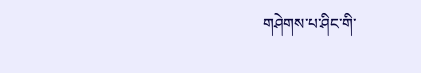གཤེགས་པ་ཤིང་གི་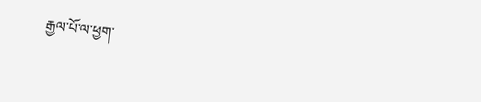རྒྱལ་པོ་ལ་ཕྱག་